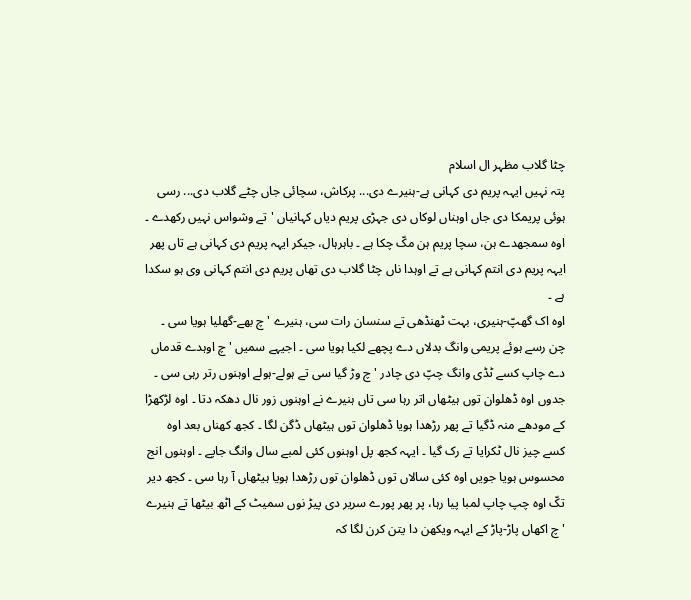چٹا گلاب مظہر ال اسلام
پتہ نہیں ایہہ پریم دی کہانی ہے-ہنیرے دی... پرکاش، سچائی جاں چٹے گلاب دی... رسی ہوئی پریمکا دی جاں اوہناں لوکاں دی جہڑی پریم دیاں کہانیاں 'تے وشواس نہیں رکھدے ۔ اوہ سمجھدے ہن، سچا پریم ہن مکّ چکا ہے ۔ باہرہال، جیکر ایہہ پریم دی کہانی ہے تاں پھر ایہہ پریم دی انتم کہانی ہے تے اوہدا ناں چٹا گلاب دی تھاں پریم دی انتم کہانی وی ہو سکدا ہے ۔
اوہ اک گھپّ-ہنیری، بہت ٹھنڈھی تے سنسان رات سی، ہنیرے 'چ بھے-گھلیا ہویا سی ۔ چن رسے ہوئے پریمی وانگ بدلاں دے پچھے لکیا ہویا سی ۔ اجیہے سمیں 'چ اوہدے قدماں دے چاپ کسے ٹڈی وانگ چپّ دی چادر 'چ وڑ گیا سی تے ہولے-ہولے اوہنوں رتر رہی سی ۔
جدوں اوہ ڈھلوان توں ہیٹھاں اتر رہا سی تاں ہنیرے نے اوہنوں زور نال دھکہ دتا ۔ اوہ لڑکھڑا کے مودھے منہ ڈگیا تے پھر رڑھدا ہویا ڈھلوان توں ہیٹھاں ڈگن لگا ۔ کجھ کھناں بعد اوہ کسے چیز نال ٹکرایا تے رک گیا ۔ ایہہ کجھ پل اوہنوں کئی لمبے سال وانگ جاپے ۔ اوہنوں انج محسوس ہویا جویں اوہ کئی سالاں توں ڈھلوان توں رڑھدا ہویا ہیٹھاں آ رہا سی ۔ کجھ دیر تکّ اوہ چپ چاپ لمبا پیا رہا، پر پھر پورے سریر دی پیڑ نوں سمیٹ کے اٹھ بیٹھا تے ہنیرے 'چ اکھاں پاڑ-پاڑ کے ایہہ ویکھن دا یتن کرن لگا کہ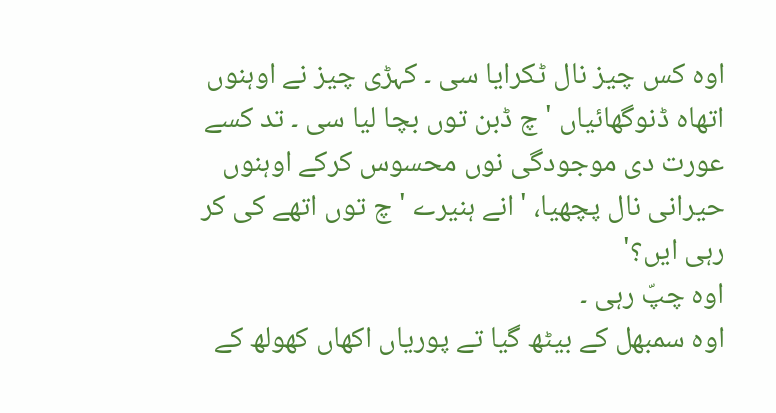اوہ کس چیز نال ٹکرایا سی ۔ کہڑی چیز نے اوہنوں اتھاہ ڈنوگھائیاں 'چ ڈبن توں بچا لیا سی ۔ تد کسے عورت دی موجودگی نوں محسوس کرکے اوہنوں حیرانی نال پچھیا، 'انے ہنیرے 'چ توں اتھے کی کر رہی ایں؟'
اوہ چپّ رہی ۔
اوہ سمبھل کے بیٹھ گیا تے پوریاں اکھاں کھولھ کے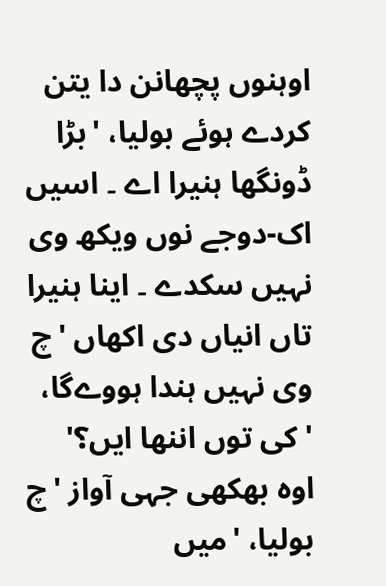اوہنوں پچھانن دا یتن کردے ہوئے بولیا، 'بڑا ڈونگھا ہنیرا اے ۔ اسیں اک-دوجے نوں ویکھ وی نہیں سکدے ۔ اینا ہنیرا تاں انیاں دی اکھاں 'چ وی نہیں ہندا ہووےگا، 'کی توں اننھا ایں؟'
اوہ بھکھی جہی آواز 'چ بولیا، 'میں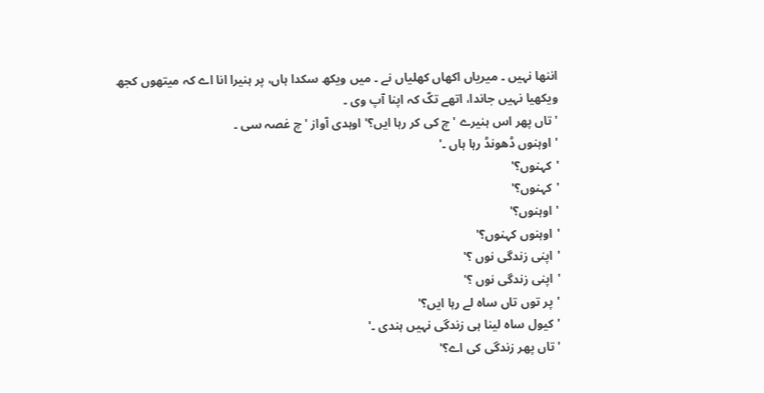اننھا نہیں ۔ میریاں اکھاں کھلیاں نے ۔ میں ویکھ سکدا ہاں، پر ہنیرا انا اے کہ میتھوں کجھ ویکھیا نہیں جاندا، اتھے تکّ کہ اپنا آپ وی ۔
'تاں پھر اس ہنیرے 'چ کی کر رہا ایں؟' اوہدی آواز 'چ غصہ سی ۔
'اوہنوں ڈھونڈ رہا ہاں ۔'
'کہنوں؟'
'کہنوں؟'
'اوہنوں؟'
'اوہنوں کہنوں؟'
'اپنی زندگی نوں ؟'
'اپنی زندگی نوں ؟'
'پر توں تاں ساہ لے رہا ایں؟'
'کیول ساہ لینا ہی زندگی نہیں ہندی ۔'
'تاں پھر زندگی کی اے؟'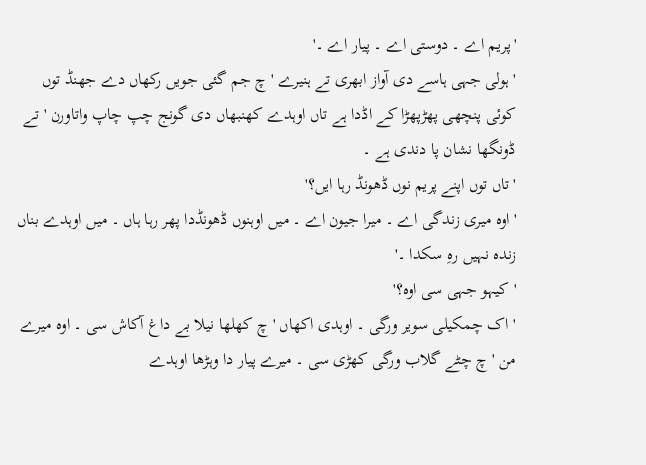'پریم اے ۔ دوستی اے ۔ پیار اے ۔'
'ہولی جہی ہاسے دی آواز ابھری تے ہنیرے 'چ جم گئی جویں رکھاں دے جھنڈ توں کوئی پنچھی پھڑپھڑا کے اڈدا ہے تاں اوہدے کھنبھاں دی گونج چپ چاپ واتاورن 'تے ڈونگھا نشان پا دندی ہے ۔
'تاں توں اپنے پریم نوں ڈھونڈ رہا ایں؟'
'اوہ میری زندگی اے ۔ میرا جیون اے ۔ میں اوہنوں ڈھونڈدا پھر رہا ہاں ۔ میں اوہدے بناں زندہ نہیں رہِ سکدا ۔'
'کیہو جہی سی اوہ؟'
'اک چمکیلی سویر ورگی ۔ اوہدی اکھاں 'چ کھلھا نیلا بے داغ آکاش سی ۔ اوہ میرے من 'چ چٹے گلاب ورگی کھڑی سی ۔ میرے پیار دا وہڑھا اوہدے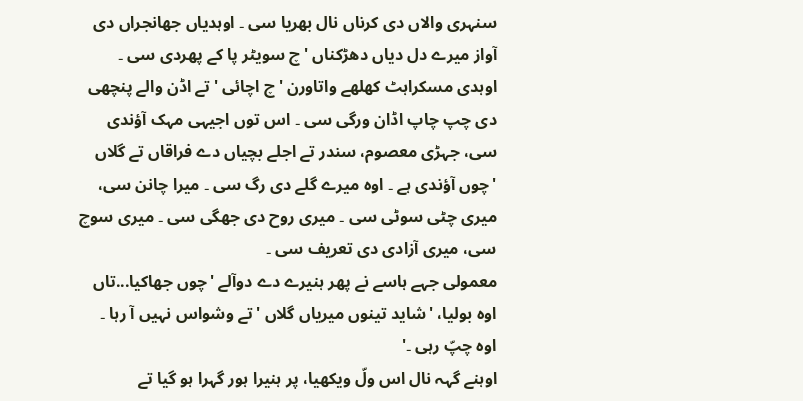سنہری والاں دی کرناں نال بھریا سی ۔ اوہدیاں جھانجراں دی آواز میرے دل دیاں دھڑکناں 'چ سویٹر پا کے پھردی سی ۔ اوہدی مسکراہٹ کھلھے واتاورن 'چ اچائی 'تے اڈن والے پنچھی دی چپ چاپ اڈان ورگی سی ۔ اس توں اجیہی مہک آؤندی سی، جہڑی معصوم، سندر تے اجلے بچیاں دے فراقاں تے گلاں 'چوں آؤندی ہے ۔ اوہ میرے گلے دی رگ سی ۔ میرا چانن سی، میری چٹی سوٹی سی ۔ میری روح دی جھگی سی ۔ میری سوچ سی، میری آزادی دی تعریف سی ۔
معمولی جہے ہاسے نے پھر ہنیرے دے دوآلے 'چوں جھاکیا...تاں اوہ بولیا، 'شاید تینوں میریاں گلاں 'تے وشواس نہیں آ رہا ۔ اوہ چپّ رہی ۔'
اوہنے گہہ نال اس ولّ ویکھیا، پر ہنیرا ہور گہرا ہو گیا تے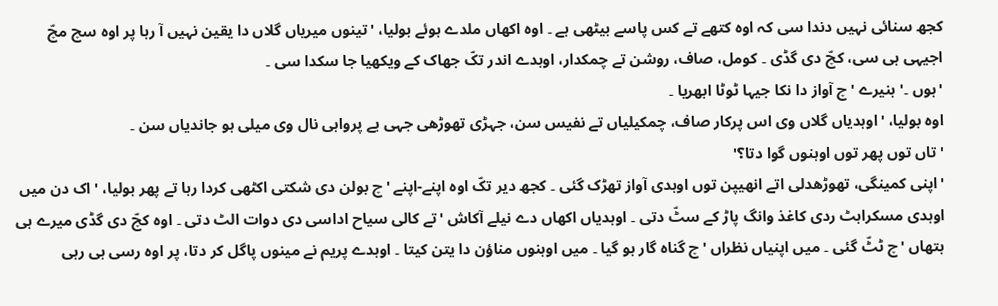کجھ سنائی نہیں دندا سی کہ اوہ کتھے تے کس پاسے بیٹھی ہے ۔ اوہ اکھاں ملدے ہوئے بولیا، 'تینوں میریاں گلاں دا یقین نہیں آ رہا پر اوہ سچ مچّ اجیہی ہی سی، کچّ دی گڈی ۔ کومل، صاف، روشن تے چمکدار، اوہدے اندر تکّ جھاک کے ویکھیا جا سکدا سی ۔
'ہوں ۔' ہنیرے 'چ آواز دا نکا جیہا ٹوٹا ابھریا ۔
اوہ بولیا، 'اوہدیاں گلاں وی اس پرکار صاف، چمکیلیاں تے نفیس سن، جہڑی تھوڑھی جہی بے پرواہی نال وی میلی ہو جاندیاں سن ۔
'تاں توں پھر توں اوہنوں گوا دتا؟'
'اپنی کمینگی، تھوڑھدلی اتے انھیپن توں اوہدی آواز تھڑک گئی ۔ کجھ دیر تکّ اوہ اپنے-اپنے 'چ بولن دی شکتی اکٹھی کردا رہا تے پھر بولیا، 'اک دن میں اوہدی مسکراہٹ ردی کاغذ وانگ پاڑ کے سٹّ دتی ۔ اوہدیاں اکھاں دے نیلے آکاش 'تے کالی سیاح اداسی دی دوات الٹ دتی ۔ اوہ کچّ دی گڈی میرے ہی ہتھاں 'چ ٹٹّ گئی ۔ میں اپنیاں نظراں 'چ گناہ گار ہو گیا ۔ میں اوہنوں مناؤن دا یتن کیتا ۔ اوہدے پریم نے مینوں پاگل کر دتا، پر اوہ رسی ہی رہی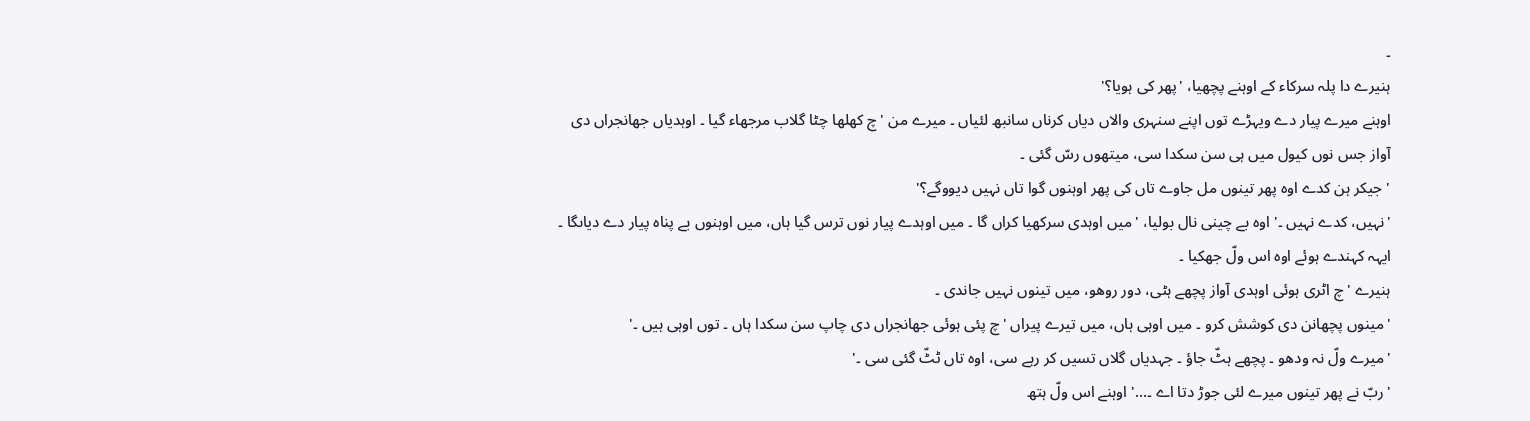۔
ہنیرے دا پلہ سرکاء کے اوہنے پچھیا، 'پھر کی ہویا؟'
اوہنے میرے پیار دے ویہڑے توں اپنے سنہری والاں دیاں کرناں سانبھ لئیاں ۔ میرے من 'چ کھلھا چٹا گلاب مرجھاء گیا ۔ اوہدیاں جھانجراں دی آواز جس نوں کیول میں ہی سن سکدا سی، میتھوں رسّ گئی ۔
'جیکر ہن کدے اوہ پھر تینوں مل جاوے تاں کی پھر اوہنوں گوا تاں نہیں دیووگے؟'
'نہیں، کدے نہیں ۔' اوہ بے چینی نال بولیا، 'میں اوہدی سرکھیا کراں گا ۔ میں اوہدے پیار نوں ترس گیا ہاں، میں اوہنوں بے پناہ پیار دے دیاںگا ۔ ایہہ کہندے ہوئے اوہ اس ولّ جھکیا ۔
ہنیرے 'چ اٹری ہوئی اوہدی آواز پچھے ہٹی، دور روھو، میں تینوں نہیں جاندی ۔
'مینوں پچھانن دی کوشش کرو ۔ میں اوہی ہاں، میں تیرے پیراں 'چ پئی ہوئی جھانجراں دی چاپ سن سکدا ہاں ۔ توں اوہی ہیں ۔'
'میرے ولّ نہ ودھو ۔ پچھے ہٹّ جاؤ ۔ جہدیاں گلاں تسیں کر رہے سی، اوہ تاں ٹٹّ گئی سی ۔'
'ربّ نے پھر تینوں میرے لئی جوڑ دتا اے ۔...' اوہنے اس ولّ ہتھ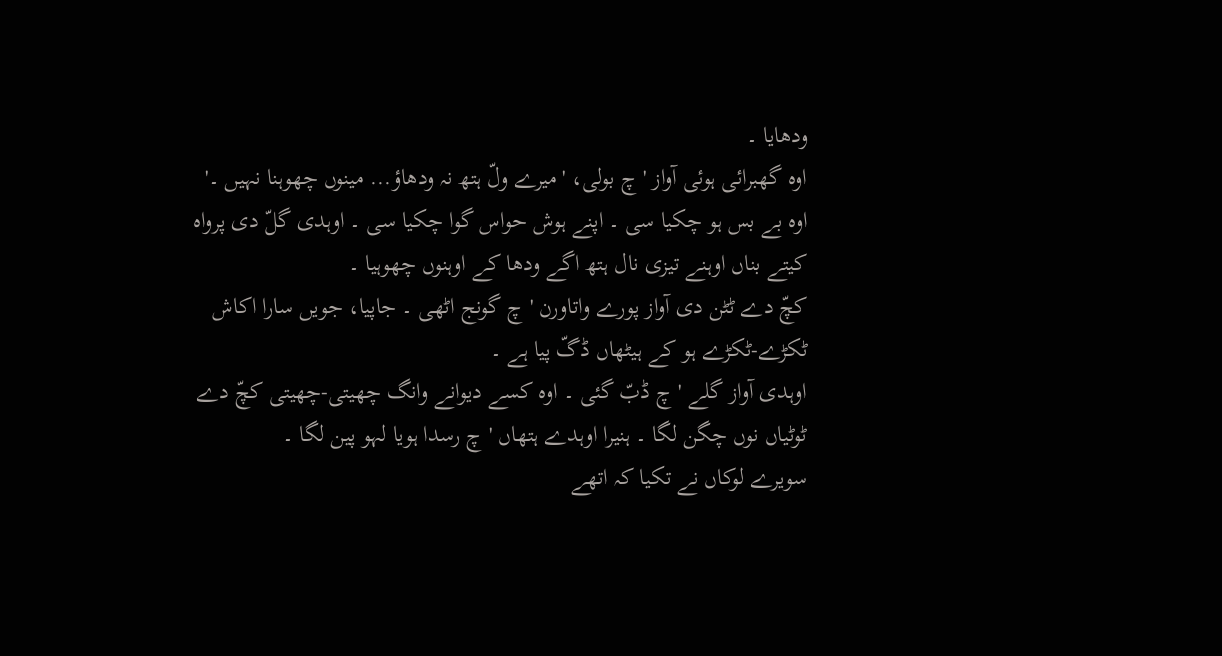ودھایا ۔
اوہ گھبرائی ہوئی آواز 'چ بولی، 'میرے ولّ ہتھ نہ ودھاؤ... مینوں چھوہنا نہیں ۔'
اوہ بے بس ہو چکیا سی ۔ اپنے ہوش حواس گوا چکیا سی ۔ اوہدی گلّ دی پرواہ کیتے بناں اوہنے تیزی نال ہتھ اگے ودھا کے اوہنوں چھوہیا ۔
کچّ دے ٹٹن دی آواز پورے واتاورن 'چ گونج اٹھی ۔ جاپیا، جویں سارا اکاش ٹکڑے-ٹکڑے ہو کے ہیٹھاں ڈگّ پیا ہے ۔
اوہدی آواز گلے 'چ ڈبّ گئی ۔ اوہ کسے دیوانے وانگ چھیتی-چھیتی کچّ دے ٹوٹیاں نوں چگن لگا ۔ ہنیرا اوہدے ہتھاں 'چ رسدا ہویا لہو پین لگا ۔
سویرے لوکاں نے تکیا کہ اتھے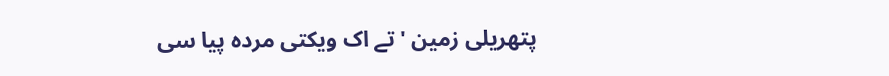پتھریلی زمین 'تے اک ویکتی مردہ پیا سی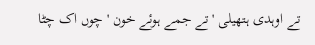تے اوہدی ہتھیلی 'تے جمے ہوئے خون 'چوں اک چٹا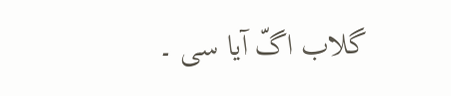گلاب اگّ آیا سی ۔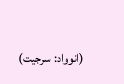(انوواد: سرجیت)